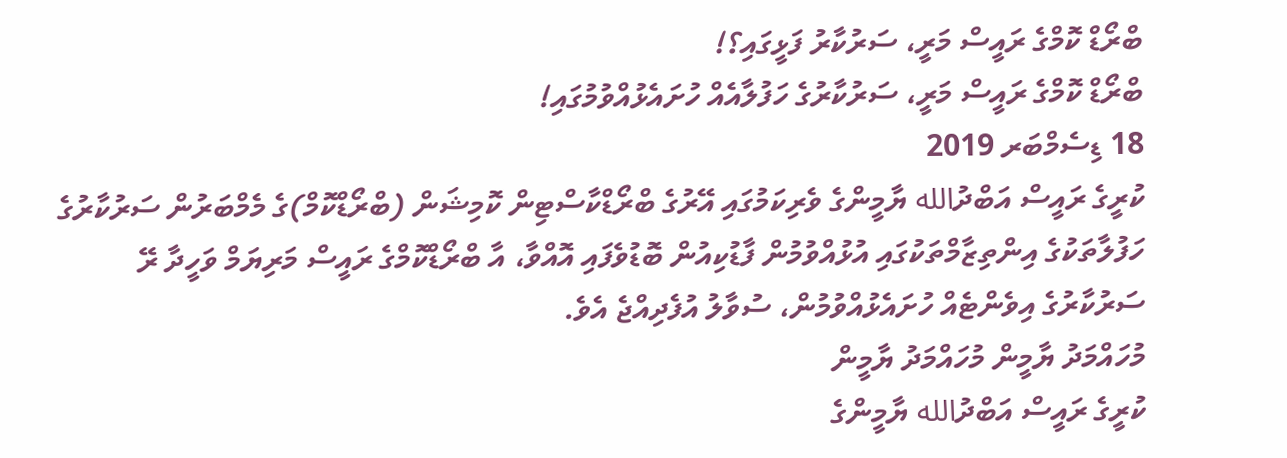ބްރޯޑް ކޮމްގެ ރައީސް މަރީ، ސަރުކާރު ފަޅީގައި؟!
ބްރޯޑް ކޮމްގެ ރައީސް މަރީ، ސަރުކާރުގެ ހަފުލާއެއް ހުށައެޅުއްވުމުގައި!
18 ޑިސެމްބަރ 2019
ކުރީގެ ރައީސް އަބްދުالله ޔާމީންގެ ވެރިކަމުގައި އޭރުގެ ބްރޯޑްކާސްޓިން ކޮމިޝަން (ބްރޯޑްކޮމް)ގެ މެމްބަރުން ސަރުކާރުގެ ހަފުލާތަކުގެ އިންތިޒާމްތަކުގައި އުޅުއްވުމުން ފާޑުކިއުން ބޮޑުވެފައި އޮއްވާ، އާ ބްރޯޑްކޮމްގެ ރައީސް މަރިޔަމް ވަހީދާ ރޭ ސަރުކާރުގެ އިވެންޓެއް ހުށައެޅުއްވުމުން، ސުވާލު އުފެދިއްޖެ އެވެ.
މުހައްމަދު ޔާމީން މުހައްމަދު ޔާމީން
ކުރީގެ ރައީސް އަބްދުالله ޔާމީންގެ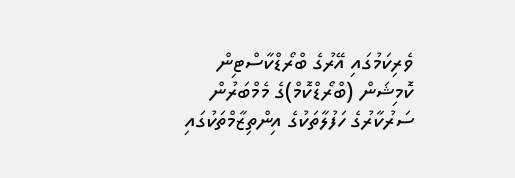ވެރިކަމުގައި އޭރުގެ ބްރޯޑްކާސްޓިން ކޮމިޝަން (ބްރޯޑްކޮމް)ގެ މެމްބަރުން ސަރުކާރުގެ ހަފުލާތަކުގެ އިންތިޒާމްތަކުގައި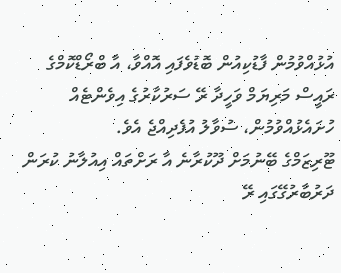އުޅުއްވުމުން ފާޑުކިއުން ބޮޑުވެފައި އޮއްވާ، އާ ބްރޯޑްކޮމްގެ ރައީސް މަރިޔަމް ވަހީދާ ރޭ ސަރުކާރުގެ އިވެންޓެއް ހުށައެޅުއްވުމުން، ސުވާލު އުފެދިއްޖެ އެވެ.
ޓޫރިޒަމްގެ ބޭނުމަށް ދޫކުރާނެ އާ ރަށްތައް އިއުލާނު ކުރަން ދަރުބާރުގޭގައި ރޭ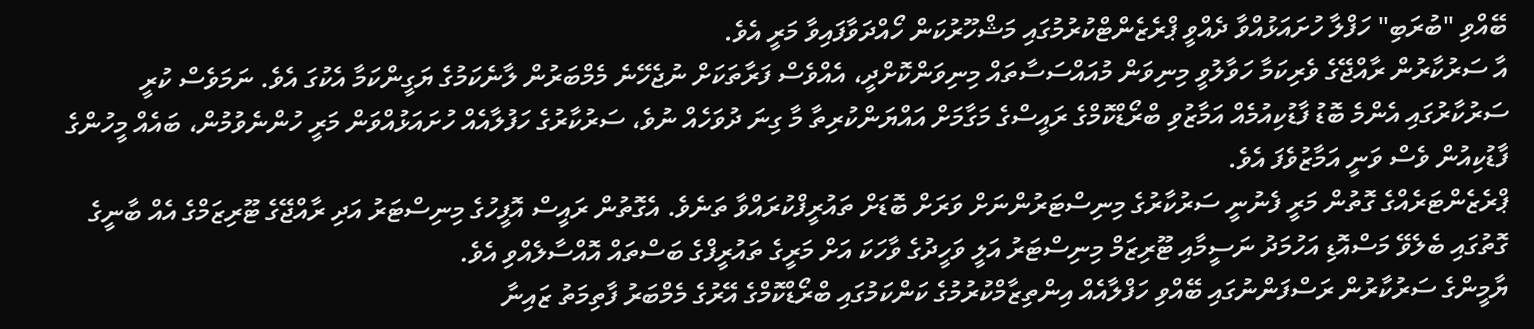ބޭއްވި "ބުރަބި" ހަފްލާ ހުށައަޅުއްވާ ދެއްވީ ޕްރެޒެންޓްކުރުމުގައި މަޝްހޫރުކަން ހޯއްދަވާފައިވާ މަރީ އެވެ.
އާ ސަރުކާރުން ރާއްޖޭގެ ވެރިކަމާ ހަވާލުވީ މިނިވަން މުއައްސަސާތައް މިނިވަންކޮށްދީ، އެއްވެސް ފަރާތަކަށް ނުޖެހޭނެ މެމްބަރުން ލާނެކަމުގެ ޔަގީންކަމާ އެކުގަ އެވެ. ނަމަވެސް ކުރީ ސަރުކާރުގައި އެންމެ ބޮޑު ފާޑުކިއުމެއް އަމާޒުވި ބްރޯޑްކޮމްގެ ރައީސްގެ މަގާމަށް އައްޔަންކުރިތާ މާ ގިނަ ދުވަހެއް ނުވެ، ސަރުކާރުގެ ހަފުލާއެއް ހުށައަޅުއްވަން މަރީ ހުންނެވުމުން، ބައެއް މީހުންގެ ފާޑުކިއުން ވެސް ވަނީ އަމާޒުވެފަ އެވެ.
ޕްރެޒެންޓަރެއްގެ ގޮތުން މަރީ ފެނުނީ ސަރުކާރުގެ މިނިސްޓަރުންނަށް ވަރަށް ބޮޑަށް ތައުރީފްކުރައްވާ ތަނެވެ. އެގޮތުން ރައީސް އޮފީހުގެ މިނިސްޓަރު އަދި ރާއްޖޭގެ ޓޫރިޒަމްގެ އެއް ބާނީގެ ގޮތުގައި ބެލެވޭ މަސްއޮޑި އަހުމަދު ނަސީމާއި ޓޫރިޒަމް މިނިސްޓަރު އަލީ ވަހީދުގެ ވާހަކަ އަށް މަރީގެ ތައުރީފްގެ ބަސްތައް އޮއްސާލެއްވި އެވެ.
ޔާމީންގެ ސަރުކާރުން ރަސްފަންނުގައި ބޭއްވި ހަފްލާއެއް އިންތިޒާމްކުރުމުގެ ކަންކަމުގައި ބްރޯޑްކޮމްގެ އޭރުގެ މެމްބަރު ފާތިމަތު ޒައިނާ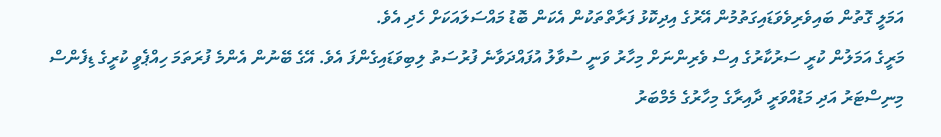އަމަލީ ގޮތުން ބައިވެރިވެވަޑައިގަތުމުން އޭރުގެ އިދިކޮޅު ފަރާތްތަކުން އެކަން ބޮޑު މައްސަލައަކަށް ހެދި އެވެ.
މަރީގެ އަމަލުން ކުރީ ސަރުކާރުގެ އިސް ވެރިންނަށް މިހާރު ވަނީ ސުވާލު އުފައްދަވާނެ ފުރުސަތު ލިބިވަޑައިގެންފަ އެވެ. އޭގެ ބޭނުން އެންމެ ފުރަތަމަ ހިއްޕެވީ ކުރީގެ ޑިފެންސް މިނިސްޓަރު އަދި މަޑުއްވަރީ ދާއިރާގެ މިހާރުގެ މެމްބަރު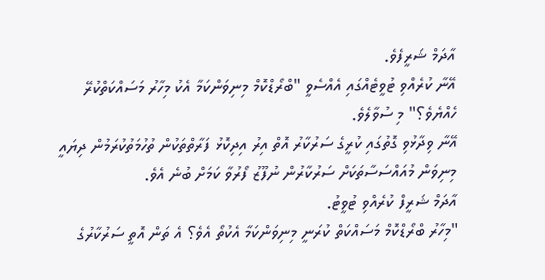އާދަމް ޝަރީފެވެ.
އޭނާ ކުރެއްވި ޓުވީޓެއްގައި އެއްސެވީ "ބްރޯޑްކޮމް މިނިވަންކަމާ އެކު މިހާރު މަސައްކަތްކުރޭ ހެއްޔެވެ؟" މި ސުވާލެވެ.
އޭނާ ވިދާޅުވި ގޮތުގައި ކުރީގެ ސަރުކާރު އޮތް އިރު އިދިކޮޅު ފަރާތްތަކުން ތުހުމަތުކުރަމުން ދިޔައީ މިނިވަން މުއައްސަސާތަކަށް ސަރުކާރުން ނުފޫޒު ފޯރުވާ ކަމަށް ބުނެ އެވެ.
އާދަމް ޝަރީފް ކުރެއްވި ޓުވީޓު.
"މިހާރު ބްރޯޑްކޮމް މަސައްކަތް ކުރަނީ މިނިވަންކަމާ އެކުތޯ އެވެ؟ އެ ތަން އޮތީ ސަރުކާރުގެ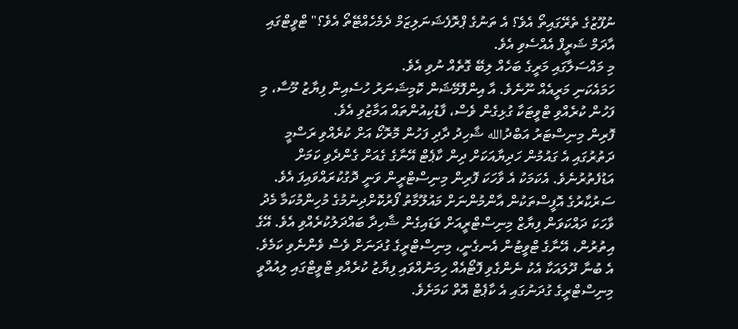ނުފޫޒުގެ ތެރޭގައިތޯ އެވެ؟ އެ ތަނުގެ ޕްރޮފެޝަނަލިޒަމް ދެމެހެއްޓޭތޯ އެވެ؟" ޓްވީޓްގައި އާދަމް ޝަރީފް އެއްސެވި އެވެ.
މި މައްސަލާގައި މަރީގެ ބަހެއް ލިބޭ ގޮތެއް ނުވި އެވެ.
ހަމައެކަނި މަރީއެއް ނޫނެވެ. އާ އިންފޮމޭޝަން ކޮމިޝަނަރު ހުސެއިން ފިޔާޒު މޫސާ، މި ފަހުން ކުރެއްވި ޓްވީޓަކާ ގުޅިގެން ވެސް، ފާޑުކިއުންތައް އަމާޒުވި އެވެ.
ފޮރިން މިނިސްޓަރު އަބްދުالله ޝާހިދު ދާދި ފަހުން މޮރޮކޯ އަށް ކުރެއްވި ރަސްމީ ދަތުރުގައި އެ ގައުމުން ހަދިޔާއަކަށް ދިން ކާޕެޓް އޭނާގެ ގެއަށް ގެންދެވި ކަމަށް އަޑުފެތުރުނެވެ. އެކަމަކު އެ ވާހަކަ ފޮރިން މިނިސްޓްރީން ވަނީ ދޮގުކުރައްވައިފަ އެވެ.
ސަރުކާރުގެ އޮފީސްތަކުން އާންމުންނަށް މައުލޫމާތު ފޯރުކޮށްދިނުމުގެ މުހިންމުކަމާ މެދު ވާހަކަ ދައްކަވަން ފިޔާޒް މިނިސްޓްރީއަށް ވަޑައިގެން ޝާހިދާ ބައްދަލުކުރެއްވި އެވެ. އޭގެ އިތުރުން، އޭނާގެ ޓްވީޓުން އެނގެނީ، މިނިސްޓްރީގެ ގުދަނަށް ވެސް ވެންނެވި ކަމެވެ.
އެ ބުނާ ދޫލައަކާ އެކު ނެންގެވި ފޮޓޯއެއް ހިމަނުއްވައި ފިޔާޒު ކުރެއްވި ޓްވީޓްގައި ލިއުއްވީ މިނިސްޓްރީގެ ގުދަނުގައި އެ ކާޕެޓް އޮތް ކަމަށެވެ.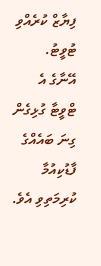ފިޔާޒް ކުރެއްވި ޓުވީޓު.
އޭނާގެ އެ ޓްވީޓާ ގުޅިގެން ގިނަ ބައެއްގެ ފާޑުކިއުމާ ކުރިމަތިވި އެވެ.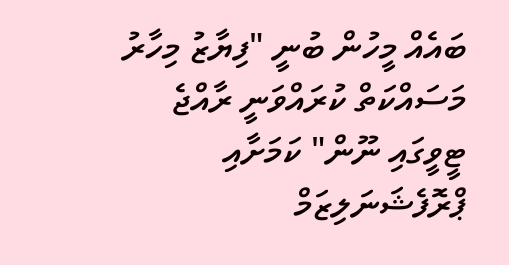ބައެއް މީހުން ބުނީ "ފިޔާޒު މިހާރު މަސައްކަތް ކުރައްވަނީ ރާއްޖެ ޓީވީގައި ނޫން" ކަމަށާއި ޕްރޮފެޝަނަލިޒަމް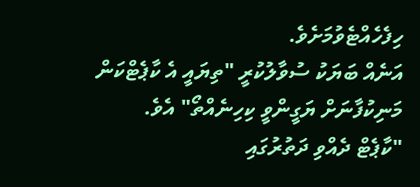ހިފެހެއްޓެވުމަށެވެ.
އަނެއް ބަޔަކު ސުވާލުކުރީ "ތިޔައީ އެ ކާޕެޓްކަން މަނިކުފާނަށް ޔަގީންވީ ކިހިނެއްތޯ" އެވެ.
"ކާޕެޓް ދެއްވި ދަތުރުގައި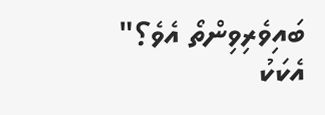ބައިވެރިވިންތޯ އެވެ؟" އެކަކު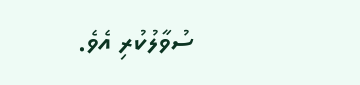ސުވާލުކުރި އެވެ.